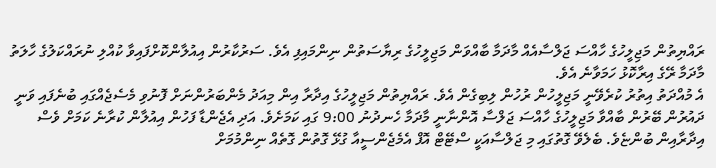ރައްޔިތުން މަޖިލީހުގެ ހާއްސަ ޖަލްސާއެއް މާދަމާ ބާއްވަން މަޖިލީހުގެ ރިޔާސަތުން ނިންމައިފި އެވެ. ސަރުކާރުން އިއުލާންކޮށްފައިވާ ކުއްލި ނުރައްކަލުގެ ހާލަތު މާދަމާ ރޭގެ އިރާކޮޅު ހަމަވާނެ އެވެ.
އެ މުއްދަތު އިތުރު ކުރެވޭނީ މަޖިލީހުން ރުހުން ލިބިގެން އެވެ. ރައްޔިތުން މަޖިލީހުގެ އިދާރާ އިން މިއަދު މެންބަރުންނަށް ފޮނުވި މެސެޖެއްގައި ބުނެފައި ވަނީ ދައުރުން ބޭރުން ބާއްވާ މަޖިލީހުގެ ހާއްސަ ޖަލްސާ އޮންނާނީ މާދަމާ ހެނދުނު 9:00 ގައި ކަމަށެވެ. އަދި އެޖެންޑާ ފަހުން އިއުލާން ކުރާނެ ކަމަށް ވެސް އިދާރާއިން ބުންޏެވެ. ބެލެވޭ ގޮތުގައި މި ޖަލްސާއަކީ ސްޓޭޓް އޮފް އެމެޖެންސީއާ ގުޅޭ ގޮތުން ގޮތެއް ނިންމުމަށް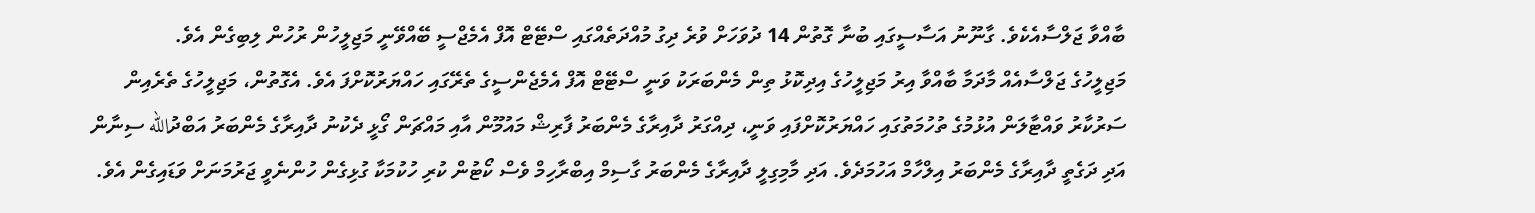ބާއްވާ ޖަލްސާއެކެވެ. ގާނޫނު އަސާސީގައި ބުނާ ގޮތުން 14 ދުވަހަށް ވުރެ ދިގު މުއްދަތެއްގައި ސްޓޭޓް އޮފް އެމެޖްސީ ބޭއްވޭނީ މަޖިލީހުން ރުހުން ލިބިގެން އެވެ.
މަޖިލީހުގެ ޖަލްސާއެއް މާދަމާ ބާއްވާ އިރު މަޖިލީހުގެ އިދިކޮޅު ތިން މެންބަރަކު ވަނީ ސްޓޭޓް އޮފް އެމެޖެންސީގެ ތެރޭގައި ހައްޔަރުކޮށްފަ އެވެ. އެގޮތުން، މަޖިލީހުގެ ތެރެއިން ސަރުކާރު ވައްޓާލަން އުޅުމުގެ ތުހުމަތުގައި ހައްޔަރުކޮށްފައި ވަނީ، ދިއްގަރު ދާއިރާގެ މެންބަރު ފާރިޝް މައުމޫން އާއި މައްޗަން ގޯޅީ ދެކުނު ދާއިރާގެ މެންބަރު އަބްދުالله ސިނާން އަދި ދަގެތީ ދާއިރާގެ މެންބަރު އިލްހާމް އަހުމަދެވެ. އަދި މާމިގިލީ ދާއިރާގެ މެންބަރު ގާސިމް އިބްރާހިމް ވެސް ކޯޓުން ކުރި ހުކުމަކާ ގުޅިގެން ހުންނެވީ ޖަރުމަނަށް ވަޑައިގެން އެވެ.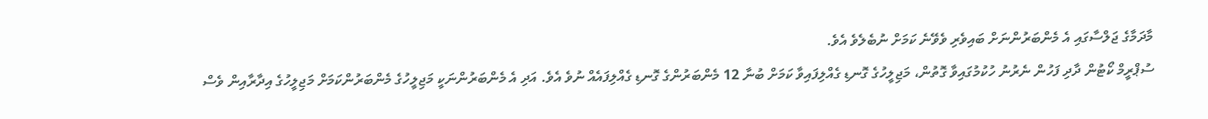މާދަމާގެ ޖަލްސާގައި އެ މެންބަރުންނަށް ބައިވެރި ވެވޭނެ ކަމަށް ނުބެލެވެ އެވެ.
ސުޕްރީމް ކޯޓުން ދާދި ފަހުން ނެރުނު ހުކުމުގައިވާ ގޮތުން، މަޖިލީހުގެ ގޮނޑި ގެއްލިފައިވާ ކަމަށް ބުނާ 12 މެންބަރުންގެ ގޮނޑި ގެއްލިފައެއް ނުވެ އެވެ. އަދި އެ މެންބަރުންނަކީ މަޖިލީހުގެ މެންބަރުންކަމަށް މަޖިލީހުގެ އިދާރާއިން ވެސް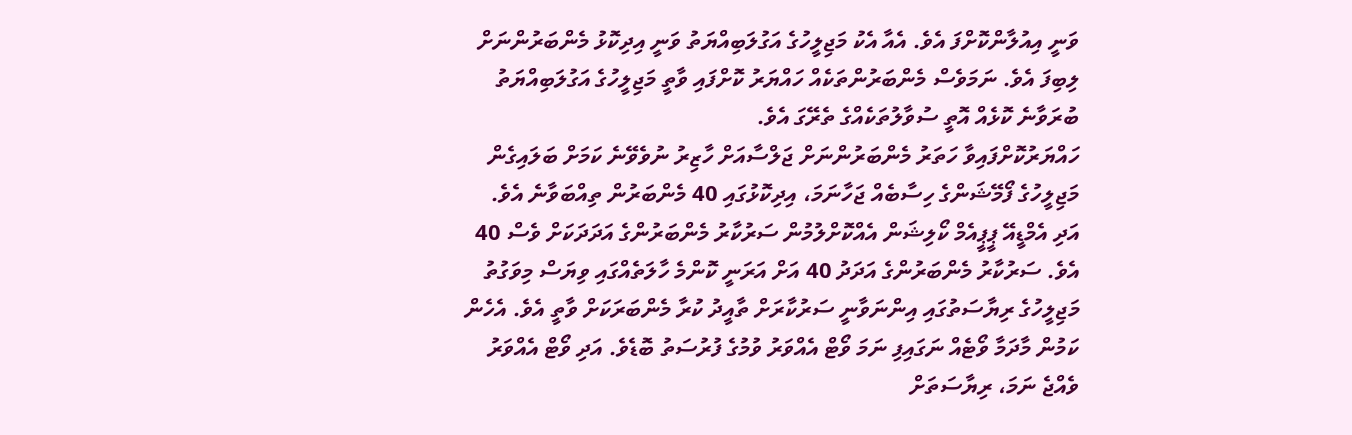ވަނީ އިއުލާންކޮށްފަ އެވެ. އެއާ އެކު މަޖިލީހުގެ އަގުލަބިއްޔަތު ވަނީ އިދިކޮޅު މެންބަރުންނަށް ލިބިފަ އެވެ. ނަމަވެސް މެންބަރުންތަކެއް ހައްޔަރު ކޮށްފައި ވާތީ މަޖިލީހުގެ އަގުލަބިއްޔަތު ބުރަވާނެ ކޮޅެއް އޮތީ ސުވާލުތަކެއްގެ ތެރޭގަ އެވެ.
ހައްޔަރުކޮށްފައިވާ ހަތަރު މެންބަރުންނަށް ޖަލްސާއަށް ހާޒިރު ނުވެވޭނެ ކަމަށް ބަލައިގެން މަޖިލީހުގެ ފޯމޭޝަންގެ ހިސާބެއް ޖަހާނަމަ، އިދިކޮޅުގައި 40 މެންބަރުން ތިއްބަވާނެ އެވެ. އަދި އެމްޑީއޭ ޕީޕީއެމް ކޯލިޝަން އެއްކޮށްލުމުން ސަރުކާރު މެންބަރުންގެ އަދަދަކަށް ވެސް 40 އެވެ. ސަރުކާރު މެންބަރުންގެ އަދަދު 40 އަށް އަރަނީ ކޮންމެ ހާލަތެއްގައި ވިޔަސް މިވަގުތު މަޖިލީހުގެ ރިޔާސަތުގައި އިންނަވާނީ ސަރުކާރަށް ތާއީދު ކުރާ މެންބަރަކަށް ވާތީ އެވެ. އެހެން ކަމުން މާދަމާ ވޯޓެއް ނަގައިފި ނަމަ ވޯޓް އެއްވަރު ވުމުގެ ފުރުސަތު ބޮޑެވެ. އަދި ވޯޓް އެއްވަރު ވެއްޖެ ނަމަ، ރިޔާސަތަށް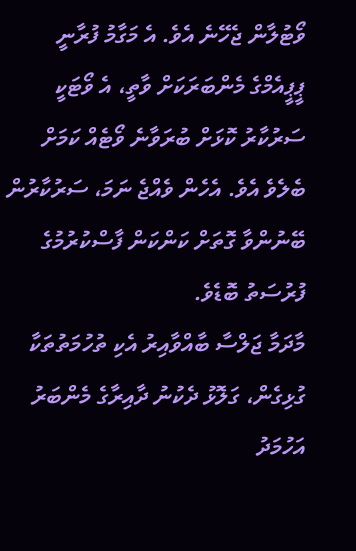ވޯޓުލާން ޖެހޭނެ އެވެ. އެ މަގާމު ފުރާނީ ޕީޕީއެމްގެ މެންބަރަކަށް ވާތީ، އެ ވޯޓަކީ ސަރުކާރު ކޮޅަށް ބުރަވާނެ ވޯޓެއް ކަމަށް ބެލެވެ އެވެ. އެހެން ވެއްޖެ ނަމަ، ސަރުކާރުން ބޭނުންވާ ގޮތަށް ކަންކަން ފާސްކުރުމުގެ ފުރުސަތު ބޮޑެވެ.
މާދަމާ ޖަލްސާ ބާއްވާއިރު އެކި ތުހުމަތުތަކާ ގުޅިގެން، ގަލޮޅު ދެކުނު ދާއިރާގެ މެންބަރު އަހުމަދު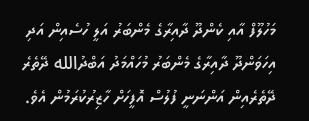މަހުލޫފް އާއި ކެންދޫ ދާއިރާގެ މެންބަރު އަލީ ހުސެއިން އަދި އިހަވަންދޫ ދާއިރާގެ މެންބަރު މުހައްމަދު އަބްދުالله ދޭތެރެ ދޭތެރެއިން އަންނަނީ ފުލުސް އޮފީހަށް ހާޒިރުކުރަމުން އެވެ.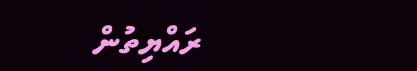ރައްޔިތުން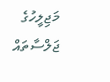މަޖިލީހުގެ ޖަލްސާތައް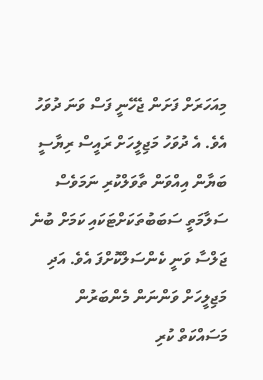މިއަހަރަށް ފަށަން ޖެހޭނީ ފަސް ވަނަ ދުވަހު އެވެ. އެ ދުވަހު މަޖިލީހަށް ރައީސް ރިޔާސީ ބަޔާން އިއްވަން ތާވަލްކުރި ނަމަވެސް ސަލާމަތީ ސަބަބުތަކަށްޓަކައި ކަމަށް ބުނެ ޖަލްސާ ވަނީ ކެންސަލްކޮށްފަ އެވެ. އަދި މަޖިލީހަށް ވަންނަން މެންބަރުން މަސައްކަތް ކުރި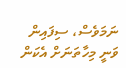ނަމަވެސް، ސިފައިން ވަނީ މިހާތަނަށް އެކަން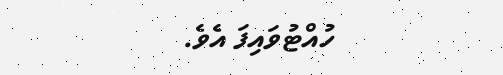ހުއްޓުވައިފަ އެވެ.